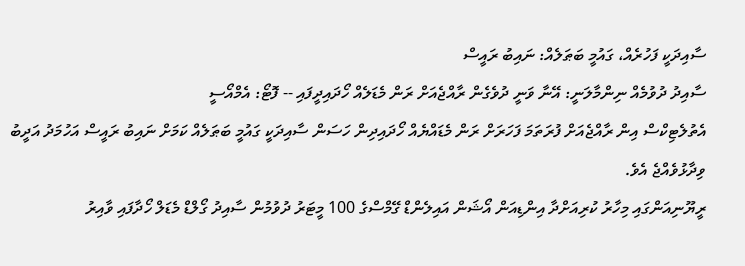ސާއިދަކީ ފަހުރެއް، ގައުމީ ބަޠަލެއް: ނައިބު ރައީސް
ސާއިދު ދުވުމެއް ނިންމާލަނީ: އޭނާ ވަނީ ދުވެގެން ރާއްޖެއަށް ރަން މެޑަލެއް ހޯދައިދީފައި -- ފޮޓޯ: އެމްއޯސީ
އެތުލެޓިކްސް އިން ރާއްޖެއަށް ފުރަތަމަ ފަހަރަށް ރަން މެޑައްޔެއް ހޯދައިދިން ހަސަން ސާއިދަކީ ގައުމީ ބަޠަލެއް ކަމަށް ނައިބު ރައީސް އަހުމަދު އަދީބު ވިދާޅުވެއްޖެ އެވެ.
ރީޔޫނިއަންގައި މިހާރު ކުރިއަށްދާ އިންޑިއަން އޯޝަން އައިލެންޑް ގޭމްސްގެ 100 މީޓަރު ދުވުމުން ސާއިދު ގޯލްޑް މެޑަލް ހޯދާފައި ވާއިރު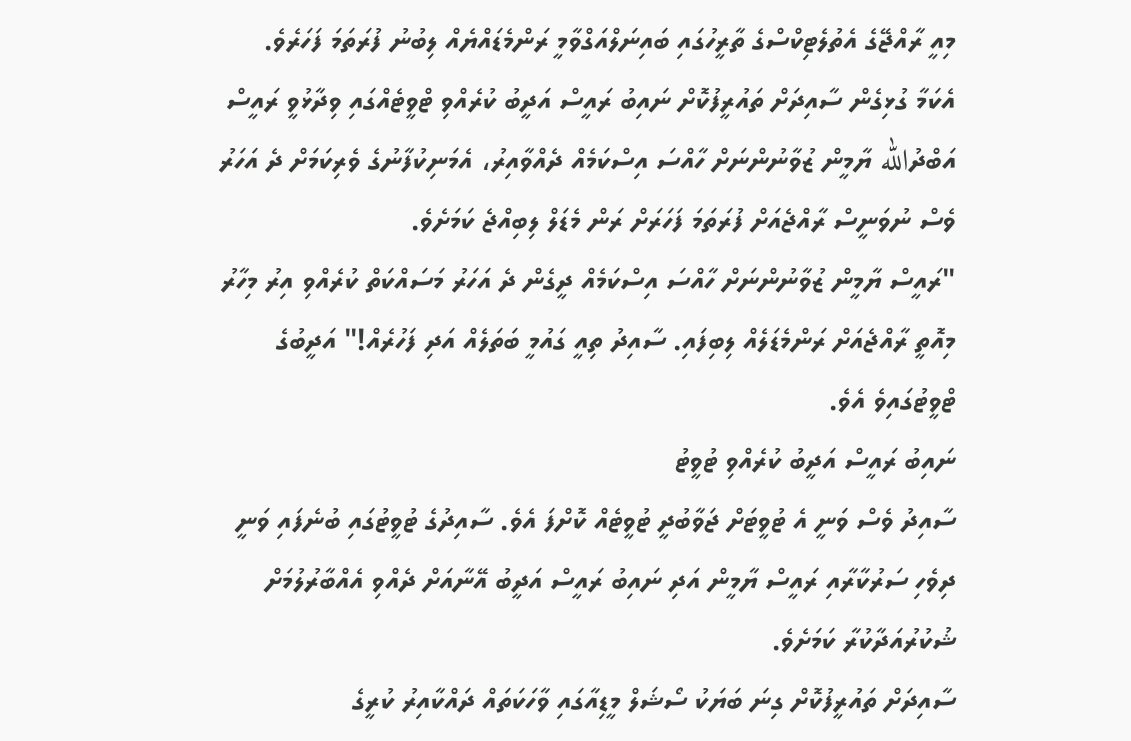މިއީ ރާއްޖޭގެ އެތުލެޓިކްސްގެ ތާރީހުގައި ބައިނަލްއަގްވާމީ ރަންމެޑައްޔެއް ލިބުނު ފުރަތަމަ ފަހަރެވެ.
އެކަމާ ގުޅިގެން ސާއިދަށް ތައުރީފުކޮށް ނައިބު ރައީސް އަދީބު ކުރެއްވި ޓްވީޓެއްގައި ވިދާޅުވީ ރައީސް އަބްދުالله ޔާމީން ޒުވާނުންނަށް ހާއްސަ އިސްކަމެއް ދެއްވާއިރު، އެމަނިކުފާނުގެ ވެރިކަމަށް ދެ އަހަރު ވެސް ނުވަނީސް ރާއްޖެއަށް ފުރަތަމަ ފަހަރަށް ރަން މެޑަލް ލިބިއްޖެ ކަމަށެވެ.
"ރައީސް ޔާމީން ޒުވާނުންނަށް ހާއްސަ އިސްކަމެއް ދީގެން ދެ އަހަރު މަސައްކަތް ކުރެއްވި އިރު މިހާރު މިއޮތީ ރާއްޖެއަށް ރަންމެޑަލެއް ލިބިފައި. ސާއިދު ތިއީ ގައުމީ ބަތަލެއް އަދި ފަހުރެއް!" އަދީބުގެ ޓްވީޓުގައިވެ އެވެ.
ނައިބު ރައީސް އަދީބު ކުރެއްވި ޓުވީޓު
ސާއިދު ވެސް ވަނީ އެ ޓުވީޓަށް ޖަވާބުދީ ޓުވީޓެއް ކޮށްފަ އެވެ. ސާއިދުގެ ޓުވީޓުގައި ބުނެފައި ވަނީ ދިވެހި ސަރުކާރާއި ރައީސް ޔާމީން އަދި ނައިބު ރައީސް އަދީބު އޭނާއަށް ދެއްވި އެއްބާރުލުމަށް ޝުކުރުއަދާކުރާ ކަމަށެވެ.
ސާއިދަށް ތައުރީފުކޮށް ގިނަ ބަޔަކު ސޯޝަލް މީޑިއާގައި ވާހަކަތައް ދައްކާއިރު ކުރީގެ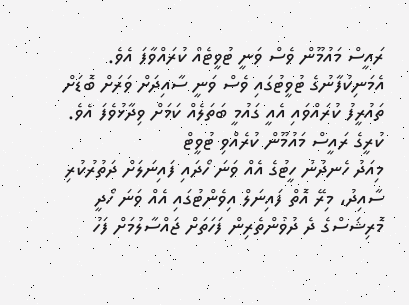ރައީސް މައުމޫން ވެސް ވަނީ ޓުވީޓެއް ކުރައްވާފަ އެވެ. އެމަނިކުފާނުގެ ޓުވީޓުގައި ވެސް ވަނީ ސާއިދަށް ވަރަށް ބޮޑަށް ތައުރީފު ކުރައްވައި އެއީ ގައުމީ ބަތަލެއް ކަމަށް ވިދާޅުވެފަ އެވެ.
ކުރީގެ ރައީސް މައުމޫން ކުރެއްވި ޓުވީޓް
މިއަދު ހެނދުނު ހީޓުގެ އެއް ވަނަ ހޯދައި ފައިނަލަށް ދަތުރުކުރި ސާއިދު، މިރޭ އޮތް ފައިނަލް އިވެންޓުގައި އެއް ވަނަ ހޯދީ މޮރިޝަސްގެ ދެ ދުވުންތެރިން ފަހަތަށް ޖައްސާލުމަށް ފަހު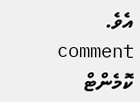އެވެ.
comment ކޮމެންޓް